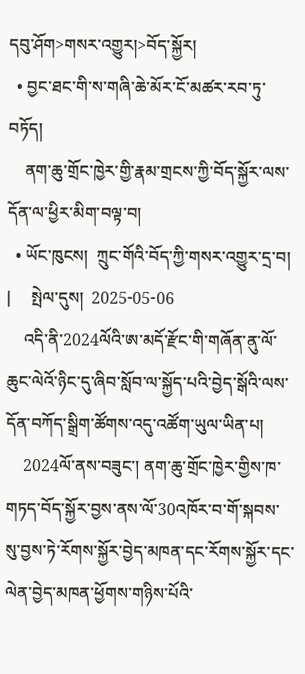དབུ་ཤོག>གསར་འགྱུར།>བོད་སྐྱོར།
  • བྱང་ཐང་གི་ས་གཞི་ཆེ་མོར་ངོ་མཚར་རབ་ཏུ་བཏོད།
    ནག་ཆུ་གྲོང་ཁྱེར་གྱི་རྣམ་གྲངས་ཀྱི་བོད་སྐྱོར་ལས་དོན་ལ་ཕྱིར་མིག་བལྟ་བ།
  • ཡོང་ཁུངས།  ཀྲུང་གོའི་བོད་ཀྱི་གསར་འགྱུར་དྲ་བ།   |     སྤེལ་དུས།  2025-05-06
    འདི་ནི་2024ལོའི་ཨ་མདོ་རྫོང་གི་གཞོན་ནུ་ལོ་ཆུང་ལེའོ་ཉིང་དུ་ཞིབ་སློབ་ལ་སྐྱོད་པའི་བྱེད་སྒོའི་ལས་དོན་བཀོད་སྒྲིག་ཚོགས་འདུ་འཚོག་ཡུལ་ཡིན་པ།
    2024ལོ་ནས་བཟུང་། ནག་ཆུ་གྲོང་ཁྱེར་གྱིས་ཁ་གཏད་བོད་སྐྱོར་བྱས་ནས་ལོ་30འཁོར་བ་གོ་སྐབས་སུ་བྱས་ཏེ་རོགས་སྐྱོར་བྱེད་མཁན་དང་རོགས་སྐྱོར་དང་ལེན་བྱེད་མཁན་ཕྱོགས་གཉིས་པོའི་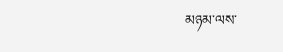མཉམ་ལས་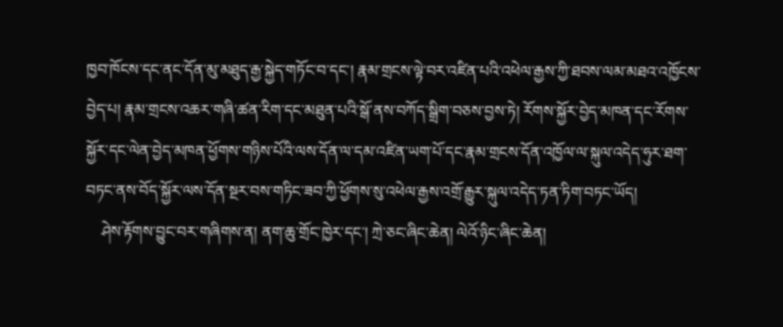ཁྱབ་ཁོངས་དང་ནང་དོན་མུ་མཐུད་རྒྱ་སྐྱེད་གཏོང་བ་དང་། རྣམ་གྲངས་ལྟེ་བར་འཛིན་པའི་འཕེལ་རྒྱས་ཀྱི་ཐབས་ལམ་མཐའ་འཁྱོངས་བྱེད་པ། རྣམ་གྲངས་འཆར་གཞི་ཚན་རིག་དང་མཐུན་པའི་སྒོ་ནས་བཀོད་སྒྲིག་བཅས་བྱས་ཏེ། རོགས་སྐྱོར་བྱེད་མཁན་དང་རོགས་སྐྱོར་དང་ལེན་བྱེད་མཁན་ཕྱོགས་གཉིས་པོའི་ལས་དོན་ལ་དམ་འཛིན་ཡག་པོ་དང་རྣམ་གྲངས་དོན་འཁྱོལ་ལ་སྐུལ་འདེད་ཧུར་ཐག་བཏང་ནས་བོད་སྐྱོར་ལས་དོན་སྔར་བས་གཏིང་ཟབ་ཀྱི་ཕྱོགས་སུ་འཕེལ་རྒྱས་འགྲོ་རྒྱུར་སྐུལ་འདེད་ཏན་ཏིག་བཏང་ཡོད།
    ཤེས་རྟོགས་བྱུང་བར་གཞིགས་ན། ནག་ཆུ་གྲོང་ཁྱེར་དང་། ཀྲེ་ཅང་ཞིང་ཆེན། ལེའོ་ཉིང་ཞིང་ཆེན།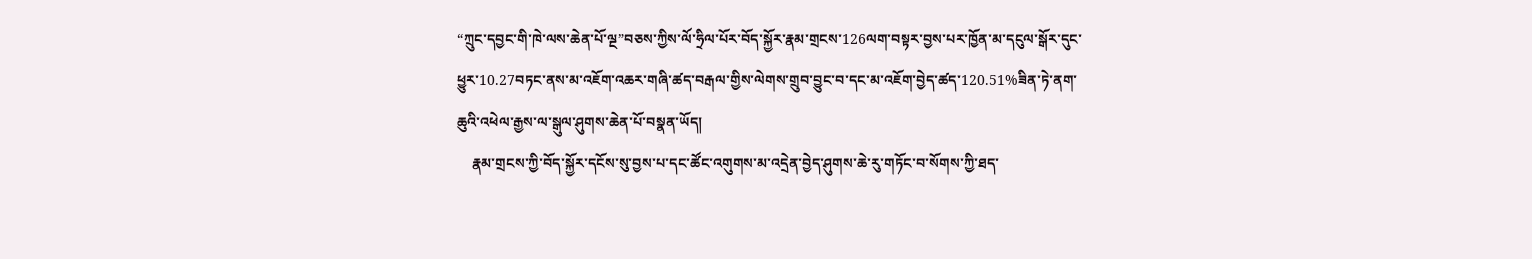“ཀྲུང་དབྱང་གི་ཁེ་ལས་ཆེན་པོ་ལྔ”བཅས་ཀྱིས་ལོ་ཧྲིལ་པོར་བོད་སྐྱོར་རྣམ་གྲངས་126ལག་བསྟར་བྱས་པར་ཁྱོན་མ་དངུལ་སྒོར་དུང་ཕྱུར་10.27བཏང་ནས་མ་འཇོག་འཆར་གཞི་ཚད་བརྒལ་གྱིས་ལེགས་གྲུབ་བྱུང་བ་དང་མ་འཇོག་བྱེད་ཚད་120.51%ཟིན་ཏེ་ནག་ཆུའི་འཕེལ་རྒྱས་ལ་སྒུལ་ཤུགས་ཆེན་པོ་བསྣན་ཡོད།
    རྣམ་གྲངས་ཀྱི་བོད་སྐྱོར་དངོས་སུ་བྱས་པ་དང་ཚོང་འགུགས་མ་འདྲེན་བྱེད་ཤུགས་ཆེ་རུ་གཏོང་བ་སོགས་ཀྱི་ཐད་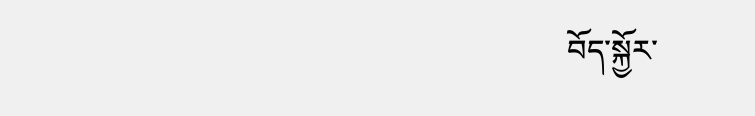བོད་སྐྱོར་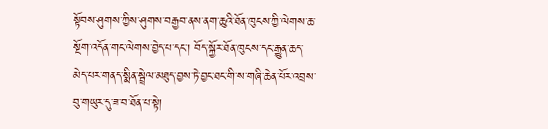སྟོབས་ཤུགས་ཀྱིས་ཤུགས་བརྒྱབ་ནས་ནག་ཆུའི་ཐོན་ཁུངས་ཀྱི་ལེགས་ཆ་སྔོག་འདོན་གང་ལེགས་བྱེད་པ་དང་། བོད་སྐྱོར་ཐོན་ཁུངས་དང་རྒྱུན་ཆད་མེད་པར་གནད་སྨིན་སྦྲེལ་མཐུད་བྱས་ཏེ་བྱང་ཐང་གི་ས་གཞི་ཆེན་པོར་འབྲས་བུ་གཡུར་དུ་ཟ་བ་ཐོན་པ་སྟེ།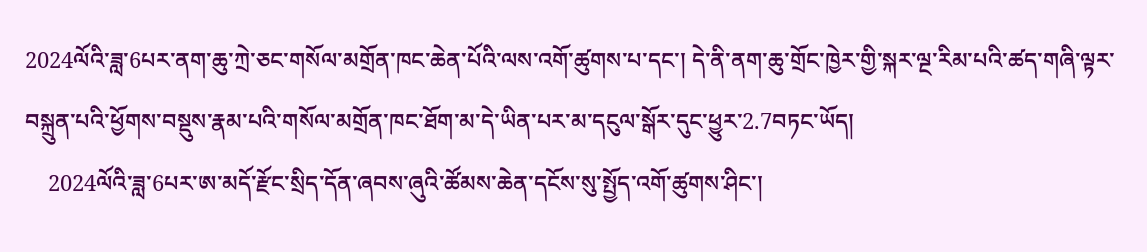2024ལོའི་ཟླ་6པར་ནག་ཆུ་ཀྲེ་ཅང་གསོལ་མགྲོན་ཁང་ཆེན་པོའི་ལས་འགོ་ཚུགས་པ་དང་། དེ་ནི་ནག་ཆུ་གྲོང་ཁྱེར་གྱི་སྐར་ལྔ་རིམ་པའི་ཚད་གཞི་ལྟར་བསྐྲུན་པའི་ཕྱོགས་བསྡུས་རྣམ་པའི་གསོལ་མགྲོན་ཁང་ཐོག་མ་དེ་ཡིན་པར་མ་དངུལ་སྒོར་དུང་ཕྱུར་2.7བཏང་ཡོད།
    2024ལོའི་ཟླ་6པར་ཨ་མདོ་རྫོང་སྲིད་དོན་ཞབས་ཞུའི་ཚོམས་ཆེན་དངོས་སུ་སྤྱོད་འགོ་ཚུགས་ཤིང་།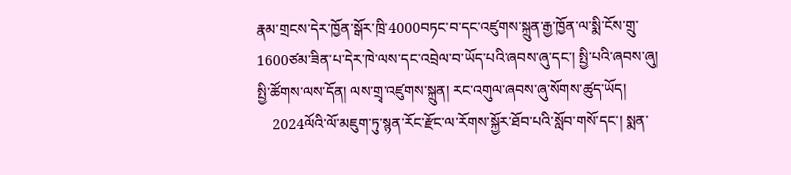རྣམ་གྲངས་དེར་ཁྱོན་སྒོར་ཁྲི་4000བཏང་བ་དང་འཛུགས་སྐྲུན་རྒྱ་ཁྱོན་ལ་སྨི་ངོས་གྲུ་1600ཙམ་ཟིན་པ་དེར་ཁེ་ལས་དང་འབྲེལ་བ་ཡོད་པའི་ཞབས་ཞུ་དང་། སྤྱི་པའི་ཞབས་ཞུ། སྤྱི་ཚོགས་ལས་དོན། ལས་གྲྭ་འཛུགས་སྐྲུན། རང་འགུལ་ཞབས་ཞུ་སོགས་ཚུད་ཡོད།
    2024ལོའི་ལོ་མཇུག་ཏུ་སྙན་རོང་རྫོང་ལ་རོགས་སྐྱོར་ཐོབ་པའི་སློབ་གསོ་དང་། སྨན་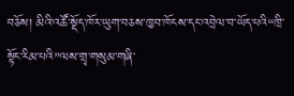བཅོས། མིའི་འཚོ་སྡོད་ཁོར་ཡུག་བཅས་ཁྱབ་ཁོངས་དང་འབྲེལ་བ་ཡོད་པའི“ཁྲི་སྟོང་རིམ་པའི”ལས་གྲྭ་གསུམ་གཞི་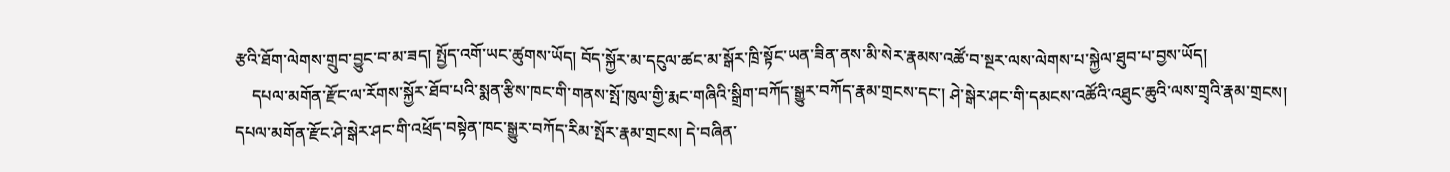རྩའི་ཐོག་ལེགས་གྲུབ་བྱུང་བ་མ་ཟད། སྤྱོད་འགོ་ཡང་ཚུགས་ཡོད། བོད་སྐྱོར་མ་དངུལ་ཚང་མ་སྒོར་ཁྲི་སྟོང་ཡན་ཟིན་ནས་མི་སེར་རྣམས་འཚོ་བ་སྔར་ལས་ལེགས་པ་སྐྱེལ་ཐུབ་པ་བྱས་ཡོད།
    དཔལ་མགོན་རྫོང་ལ་རོགས་སྐྱོར་ཐོབ་པའི་སྨན་རྩིས་ཁང་གི་གནས་སྤོ་ཁུལ་གྱི་རྨང་གཞིའི་སྒྲིག་བཀོད་སྒྱུར་བཀོད་རྣམ་གྲངས་དང་། ཤེ་སྒེར་ཤང་གི་དམངས་འཚོའི་འཐུང་ཆུའི་ལས་གྲྭའི་རྣམ་གྲངས། དཔལ་མགོན་རྫོང་ཤེ་སྒེར་ཤང་གི་འཕྲོད་བསྟེན་ཁང་སྒྱུར་བཀོད་རིམ་སྤོར་རྣམ་གྲངས། དེ་བཞིན་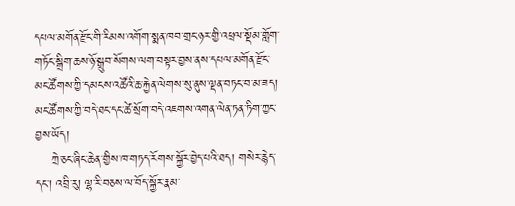དཔལ་མགོན་རྫོང་གི་རིམས་འགོག་སྨན་ཁབ་གྲང་ཉར་གྱི་འཕྲལ་སྡོམ་གློག་གཏོང་སྒྲིག་ཆས་ཉོ་སྒྲུབ་སོགས་ལག་བསྟར་བྱས་ནས་དཔལ་མགོན་རྫོང་མང་ཚོགས་ཀྱི་དམངས་འཚོའི་ཆ་རྐྱེན་ལེགས་སུ་ནུས་ལྡན་བཏང་བ་མ་ཟད། མང་ཚོགས་ཀྱི་བདེ་ཐང་དང་ཚེ་སྲོག་བདེ་འཇགས་འགན་ལེན་ཏན་ཏིག་ཀྱང་བྱས་ཡོད།
    ཀྲེ་ཅང་ཞིང་ཆེན་གྱིས་ཁ་གཏད་རོགས་སྐྱོར་བྱེད་པའི་ཐད། གསེར་རྙེད་དང་། འབྲི་རུ། ལྷ་རི་བཅས་ལ་བོད་སྐྱོར་རྣམ་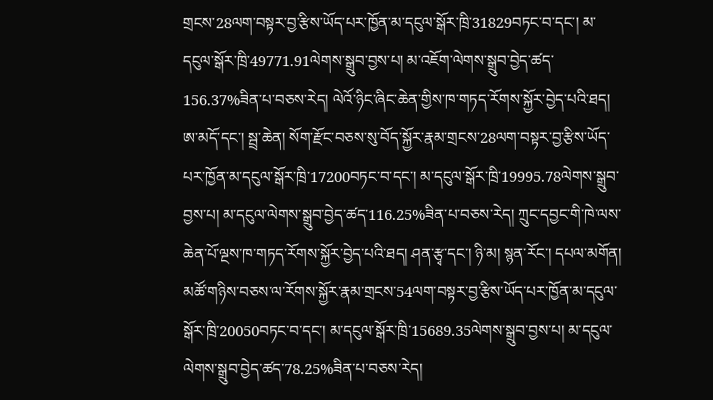གྲངས་28ལག་བསྟར་བྱ་རྩིས་ཡོད་པར་ཁྱོན་མ་དངུལ་སྒོར་ཁྲི་31829བཏང་བ་དང་། མ་དངུལ་སྒོར་ཁྲི་49771.91ལེགས་སྒྲུབ་བྱས་པ། མ་འཇོག་ལེགས་སྒྲུབ་བྱེད་ཚད་156.37%ཟིན་པ་བཅས་རེད། ལེའོ་ཉིང་ཞིང་ཆེན་གྱིས་ཁ་གཏད་རོགས་སྐྱོར་བྱེད་པའི་ཐད། ཨ་མདོ་དང་། སྦྲ་ཆེན། སོག་རྫོང་བཅས་སུ་བོད་སྐྱོར་རྣམ་གྲངས་28ལག་བསྟར་བྱ་རྩིས་ཡོད་པར་ཁྱོན་མ་དངུལ་སྒོར་ཁྲི་17200བཏང་བ་དང་། མ་དངུལ་སྒོར་ཁྲི་19995.78ལེགས་སྒྲུབ་བྱས་པ། མ་དངུལ་ལེགས་སྒྲུབ་བྱེད་ཚད་116.25%ཟིན་པ་བཅས་རེད། ཀྲུང་དབྱང་གི་ཁེ་ལས་ཆེན་པོ་ལྔས་ཁ་གཏད་རོགས་སྐྱོར་བྱེད་པའི་ཐད། ཤན་རྩྭ་དང་། ཉི་མ། སྙན་རོང་། དཔལ་མགོན། མཚོ་གཉིས་བཅས་ལ་རོགས་སྐྱོར་རྣམ་གྲངས་54ལག་བསྟར་བྱ་རྩིས་ཡོད་པར་ཁྱོན་མ་དངུལ་སྒོར་ཁྲི་20050བཏང་བ་དང་། མ་དངུལ་སྒོར་ཁྲི་15689.35ལེགས་སྒྲུབ་བྱས་པ། མ་དངུལ་ལེགས་སྒྲུབ་བྱེད་ཚད་78.25%ཟིན་པ་བཅས་རེད།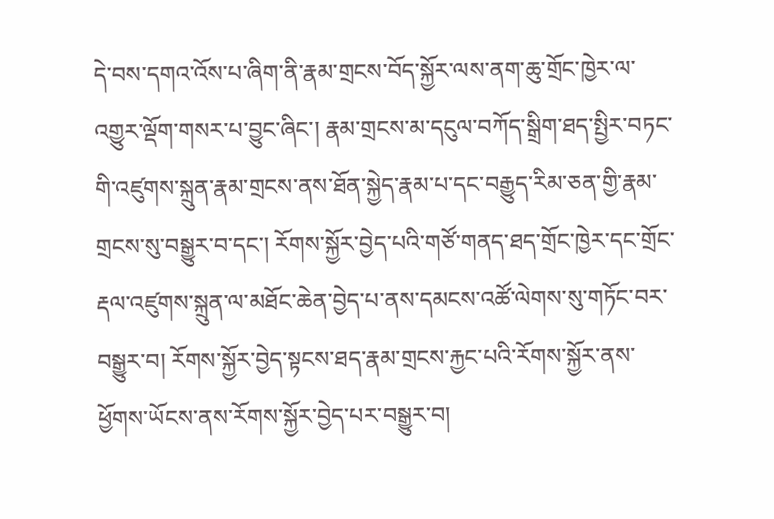དེ་བས་དགའ་འོས་པ་ཞིག་ནི་རྣམ་གྲངས་བོད་སྐྱོར་ལས་ནག་ཆུ་གྲོང་ཁྱེར་ལ་འགྱུར་ལྡོག་གསར་པ་བྱུང་ཞིང་། རྣམ་གྲངས་མ་དངུལ་བཀོད་སྒྲིག་ཐད་སྤྱིར་བཏང་གི་འཛུགས་སྐྲུན་རྣམ་གྲངས་ནས་ཐོན་སྐྱེད་རྣམ་པ་དང་བརྒྱུད་རིམ་ཅན་གྱི་རྣམ་གྲངས་སུ་བསྒྱུར་བ་དང་། རོགས་སྐྱོར་བྱེད་པའི་གཙོ་གནད་ཐད་གྲོང་ཁྱེར་དང་གྲོང་རྡལ་འཛུགས་སྐྲུན་ལ་མཐོང་ཆེན་བྱེད་པ་ནས་དམངས་འཚོ་ལེགས་སུ་གཏོང་བར་བསྒྱུར་བ། རོགས་སྐྱོར་བྱེད་སྟངས་ཐད་རྣམ་གྲངས་རྐྱང་པའི་རོགས་སྐྱོར་ནས་ཕྱོགས་ཡོངས་ནས་རོགས་སྐྱོར་བྱེད་པར་བསྒྱུར་བ།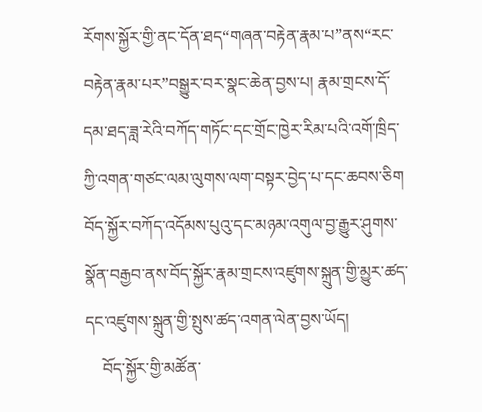རོགས་སྐྱོར་གྱི་ནང་དོན་ཐད“གཞན་བརྟེན་རྣམ་པ”ནས“རང་བརྟེན་རྣམ་པར”བསྒྱུར་བར་སྣང་ཆེན་བྱས་པ། རྣམ་གྲངས་དོ་དམ་ཐད་ཟླ་རེའི་བཀོད་གཏོང་དང་གྲོང་ཁྱེར་རིམ་པའི་འགོ་ཁྲིད་ཀྱི་འགན་གཙང་ལམ་ལུགས་ལག་བསྟར་བྱེད་པ་དང་ཆབས་ཅིག བོད་སྐྱོར་བཀོད་འདོམས་པུའུ་དང་མཉམ་འགུལ་བྱ་རྒྱུར་ཤུགས་སྣོན་བརྒྱབ་ནས་བོད་སྐྱོར་རྣམ་གྲངས་འཛུགས་སྐྲུན་གྱི་མྱུར་ཚད་དང་འཛུགས་སྐྲུན་གྱི་སྤུས་ཚད་འགན་ལེན་བྱས་ཡོད།
    བོད་སྐྱོར་གྱི་མཚོན་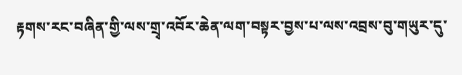རྟགས་རང་བཞིན་གྱི་ལས་གྲྭ་འབོར་ཆེན་ལག་བསྟར་བྱས་པ་ལས་འབྲས་བུ་གཡུར་དུ་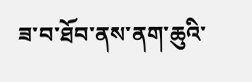ཟ་བ་ཐོབ་ནས་ནག་ཆུའི་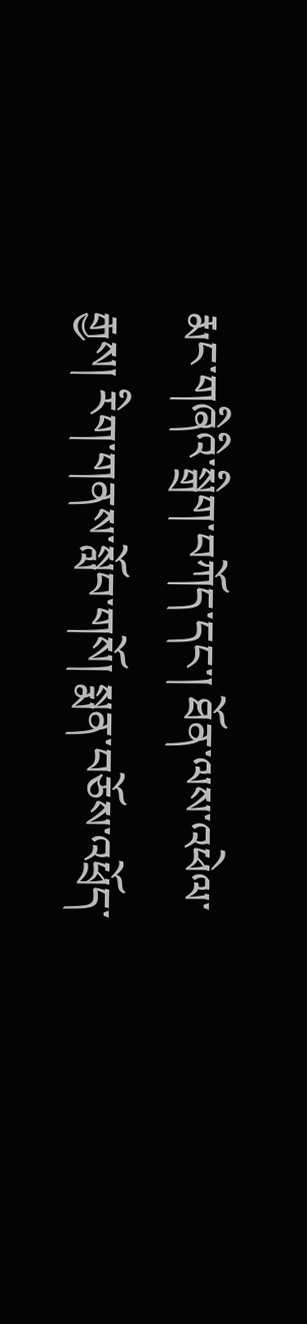རྨང་གཞིའི་སྒྲིག་བཀོད་དང་། ཐོན་ལས་འཕེལ་རྒྱས། རིག་གནས་སློབ་གསོ། སྨན་བཅོས་འཕྲོད་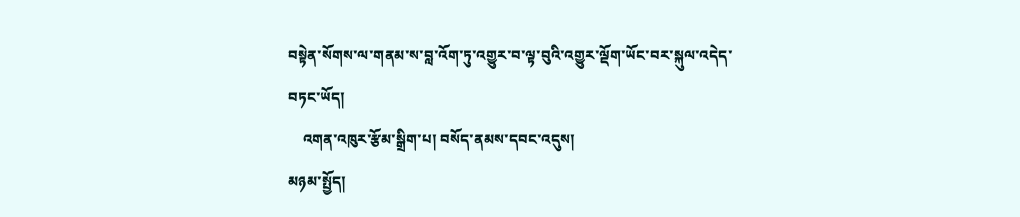བསྟེན་སོགས་ལ་གནམ་ས་བླ་འོག་ཏུ་འགྱུར་བ་ལྟ་བུའི་འགྱུར་ལྡོག་ཡོང་བར་སྐུལ་འདེད་བཏང་ཡོད།
    འགན་འཁུར་རྩོམ་སྒྲིག་པ། བསོད་ནམས་དབང་འདུས།
མཉམ་སྤྱོད།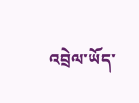འབྲེལ་ཡོད་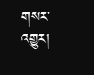གསར་འགྱུར།